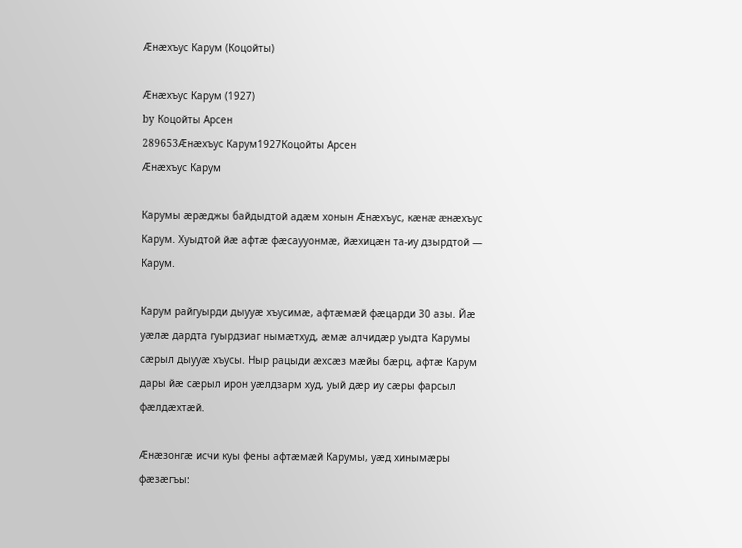Æнæхъус Карум (Коцойты)

Æнæхъус Карум (1927)
by Коцойты Арсен
289653Æнæхъус Карум1927Коцойты Арсен
Æнæхъус Карум

Карумы æрæджы байдыдтой адæм хонын Æнæхъус, кæнæ æнæхъус Карум. Хуыдтой йæ афтæ фæсаууонмæ, йæхицæн та-иу дзырдтой — Карум.

Карум райгуырди дыууæ хъусимæ, афтæмæй фæцарди 30 азы. Йæ уæлæ дардта гуырдзиаг нымæтхуд, æмæ алчидæр уыдта Карумы сæрыл дыууæ хъусы. Ныр рацыди æхсæз мæйы бæрц, афтæ Карум дары йæ сæрыл ирон уæлдзарм худ, уый дæр иу сæры фарсыл фæлдæхтæй.

Æнæзонгæ исчи куы фены афтæмæй Карумы, уæд хинымæры фæзæгъы: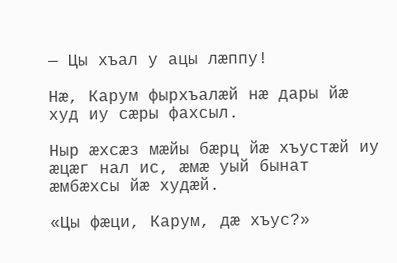— Цы хъал у ацы лæппу!

Нæ, Карум фырхъалæй нæ дары йæ худ иу сæры фахсыл.

Ныр æхсæз мæйы бæрц йæ хъустæй иу æцæг нал ис, æмæ уый бынат æмбæхсы йæ худæй.

«Цы фæци, Карум, дæ хъус?»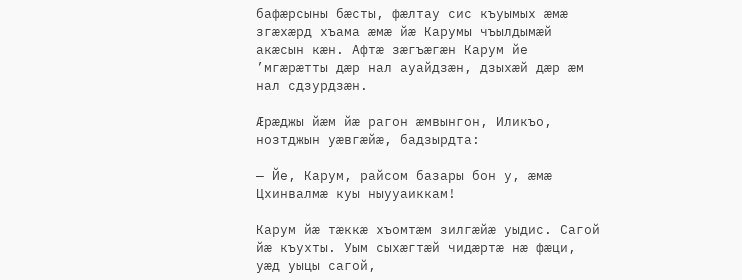бафæрсыны бæсты, фæлтау сис къуымых æмæ згæхæрд хъама æмæ йæ Карумы чъылдымæй акæсын кæн. Афтæ зæгъæгæн Карум йе ’мгæрæтты дæр нал ауайдзæн, дзыхæй дæр æм нал сдзурдзæн.

Æрæджы йæм йæ рагон æмвынгон, Иликъо, нозтджын уæвгæйæ, бадзырдта:

— Йе, Карум, райсом базары бон у, æмæ Цхинвалмæ куы ныууаиккам!

Карум йæ тæккæ хъомтæм зилгæйæ уыдис. Сагой йæ къухты. Уым сыхæгтæй чидæртæ нæ фæци, уæд уыцы сагой,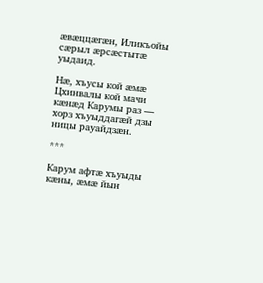æвæццæгæн, Иликъойы сæрыл æрсæстытæ уыдаид.

Нæ, хъусы кой æмæ Цхинвалы кой мачи кæнæд Карумы раз — хорз хъуыддагæй дзы ницы рауайдзæн.

***

Карум афтæ хъуыды кæны, æмæ йын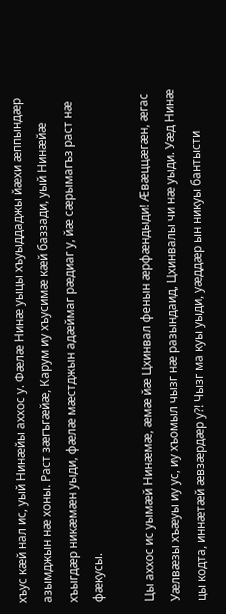хъус кæй нал ис, уый Нинæйы аххос у. Фæлæ Нинæ уыцы хъуыддаджы йæхи æппындæр азымджын нæ хоны. Раст зæгъгæйæ, Карум иу хъусимæ кæй баззади, уый Нинæйæ хъыгдæр никæмæн уыди, фæлæ мæстджын адæймаг рæдиаг у, йæ сæрымагъз раст нæ фæкусы.

Цы аххос ис уымæй Нинæмæ, æмæ йæ Цхинвал фенын æрфæндыди! Æвæццæгæн, æгас Уæлвæзы хъæуы иу ус, иу хъомыл чызг нæ разындаид, Цхинвалы чи нæ уыди. Уæд Нинæ цы кодта, иннæтæй æвзæрдæр у?! Чызг ма куы уыди, уæддæр ын никуы бантысти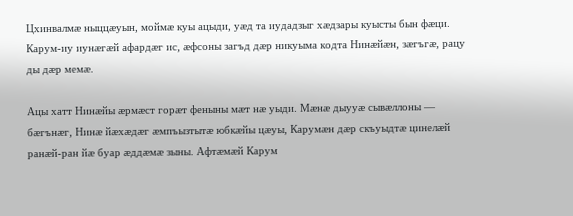Цхинвалмæ ныццæуын, моймæ куы ацыди, уæд та иудадзыг хæдзары куысты бын фæци. Карум-иу иунæгæй афардæг ис, æфсоны загъд дæр никуыма кодта Нинæйæн, зæгъгæ, рацу ды дæр мемæ.

Ацы хатт Нинæйы æрмæст горæт феныны мæт нæ уыди. Мæнæ дыууæ сывæллоны — бæгънæг, Нинæ йæхæдæг æмпъызтытæ юбкæйы цæуы, Карумæн дæр скъуыдтæ цинелæй ранæй-ран йæ буар æддæмæ зыны. Афтæмæй Карум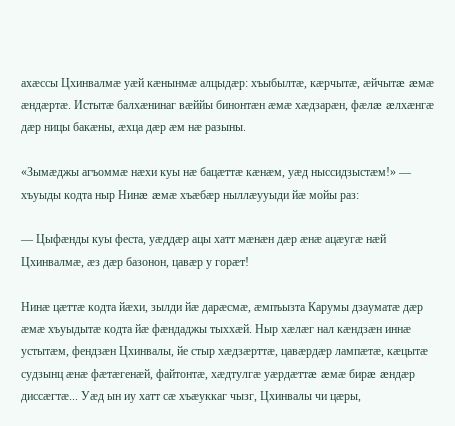ахæссы Цхинвалмæ уæй кæнынмæ алцыдæр: хъыбылтæ, кæрчытæ, æйчытæ æмæ æндæртæ. Истытæ балхæнинаг вæййы бинонтæн æмæ хæдзарæн, фæлæ æлхæнгæ дæр ницы бакæны, æхца дæр æм нæ разыны.

«Зымæджы агъоммæ нæхи куы нæ бацæттæ кæнæм, уæд ныссидзыстæм!» — хъуыды кодта ныр Нинæ æмæ хъæбæр ныллæууыди йæ мойы раз:

— Цыфæнды куы феста, уæддæр ацы хатт мæнæн дæр æнæ ацæугæ нæй Цхинвалмæ, æз дæр базонон, цавæр у горæт!

Нинæ цæттæ кодта йæхи, зылди йæ дарæсмæ, æмпъызта Карумы дзауматæ дæр æмæ хъуыдытæ кодта йæ фæндаджы тыххæй. Ныр хæлæг нал кæндзæн иннæ устытæм, фендзæн Цхинвалы, йе стыр хæдзæрттæ, цавæрдæр лампæтæ, кæцытæ судзынц æнæ фæтæгенæй, файтонтæ, хæдтулгæ уæрдæттæ æмæ бирæ æндæр диссæгтæ... Уæд ын иу хатт сæ хъæуккаг чызг, Цхинвалы чи цæры,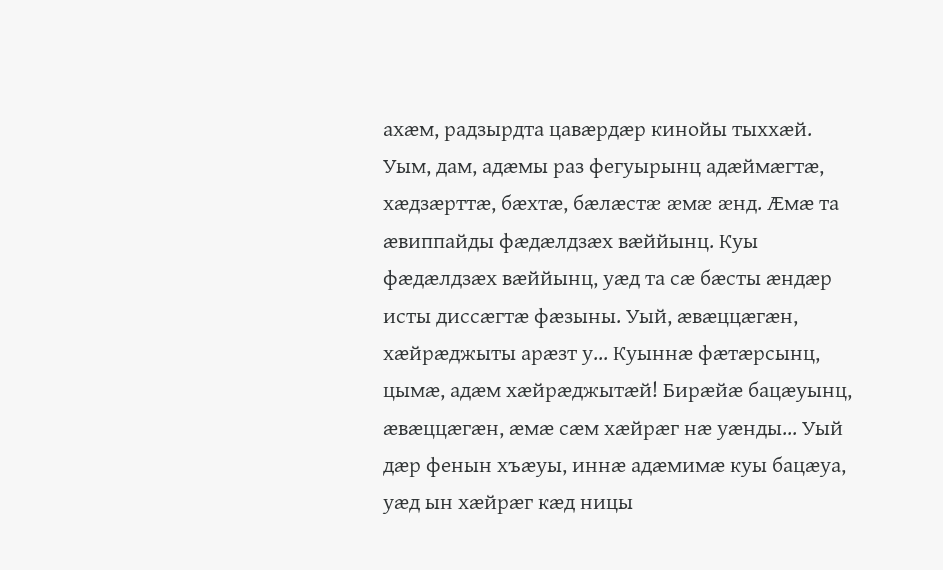ахæм, радзырдта цавæрдæр кинойы тыххæй. Уым, дам, адæмы раз фегуырынц адæймæгтæ, хæдзæрттæ, бæхтæ, бæлæстæ æмæ æнд. Æмæ та æвиппайды фæдæлдзæх вæййынц. Куы фæдæлдзæх вæййынц, уæд та сæ бæсты æндæр исты диссæгтæ фæзыны. Уый, æвæццæгæн, хæйрæджыты арæзт у... Куыннæ фæтæрсынц, цымæ, адæм хæйрæджытæй! Бирæйæ бацæуынц, æвæццæгæн, æмæ сæм хæйрæг нæ уæнды... Уый дæр фенын хъæуы, иннæ адæмимæ куы бацæуа, уæд ын хæйрæг кæд ницы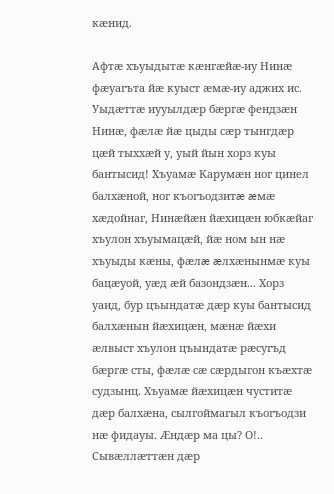кæнид.

Афтæ хъуыдытæ кæнгæйæ-иу Нинæ фæуагъта йæ куыст æмæ-иу аджих ис. Уыдæттæ иууылдæр бæргæ фендзæн Нинæ, фæлæ йæ цыды сæр тынгдæр цæй тыххæй у, уый йын хорз куы бантысид! Хъуамæ Карумæн ног цинел балхæной, ног къогъодзитæ æмæ хæдойнаг, Нинæйæн йæхицæн юбкæйаг хъулон хъуымацæй, йæ ном ын нæ хъуыды кæны, фæлæ æлхæнынмæ куы бацæуой, уæд æй базондзæн... Хорз уаид, бур цъындатæ дæр куы бантысид балхæнын йæхицæн, мæнæ йæхи æлвыст хъулон цъындатæ рæсугъд бæргæ сты, фæлæ сæ сæрдыгон къæхтæ судзынц. Хъуамæ йæхицæн чуститæ дæр балхæна, сылгоймагыл къогъодзи нæ фидауы. Æндæр ма цы? О!.. Сывæллæттæн дæр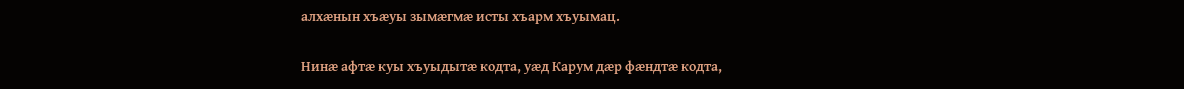алхæнын хъæуы зымæгмæ исты хъарм хъуымац.

Нинæ афтæ куы хъуыдытæ кодта, уæд Карум дæр фæндтæ кодта,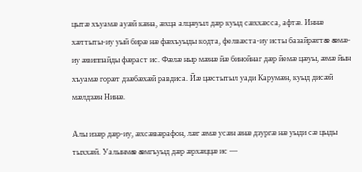цытæ хъуамæ ауæй кæна, æхца алцæуыл дæр куыд сæххæсса, афтæ. Иннæ хæттыты-иу уый бирæ нæ фæхъуыды кодта, фелвæста-иу исты базайрæгтæ æмæ-иу æвиппайды фæраст ис. Фæлæ ныр мæнæ йæ бинойнаг дæр йемæ цæуы, æмæ йын хъуамæ горæт дзæбæхæй равдиса. Йæ цæстытыл уади Карумæн, куыд дисæй мæлдзæн Нинæ.

Алы изæр дæр-иу, æхсæвæрафон, лæг æмæ усæн æнæ дзургæ нæ уыди сæ цыды тыххæй. Уалынмæ æмгъуыд дæр æрхæццæ ис —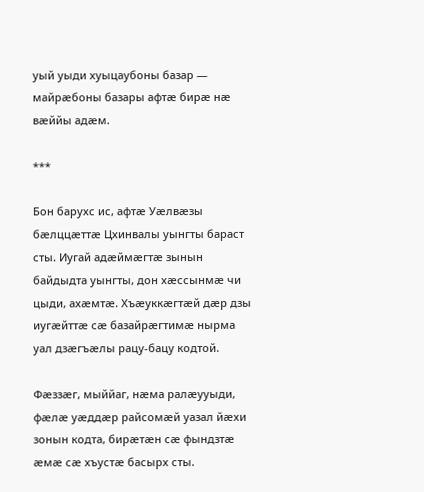уый уыди хуыцаубоны базар — майрæбоны базары афтæ бирæ нæ вæййы адæм.

***

Бон барухс ис, афтæ Уæлвæзы бæлццæттæ Цхинвалы уынгты бараст сты. Иугай адæймæгтæ зынын байдыдта уынгты, дон хæссынмæ чи цыди, ахæмтæ. Хъæуккæгтæй дæр дзы иугæйттæ сæ базайрæгтимæ нырма уал дзæгъæлы рацу-бацу кодтой.

Фæззæг, мыййаг, нæма ралæууыди, фæлæ уæддæр райсомæй уазал йæхи зонын кодта, бирæтæн сæ фындзтæ æмæ сæ хъустæ басырх сты.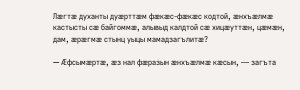Лæгтæ духанты дуæрттæм фæкæс-фæкæс кодтой, æнхъæлмæ кастысты сæ байгоммæ, алывыд калдтой сæ хицæуттæн, цæмæн, дам, æрæгмæ стынц уыцы мамадзагълитæ?

— Æфсымæртæ, æз нал фæразын æнхъæлмæ кæсын, — загъта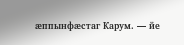æппынфæстаг Карум. — йе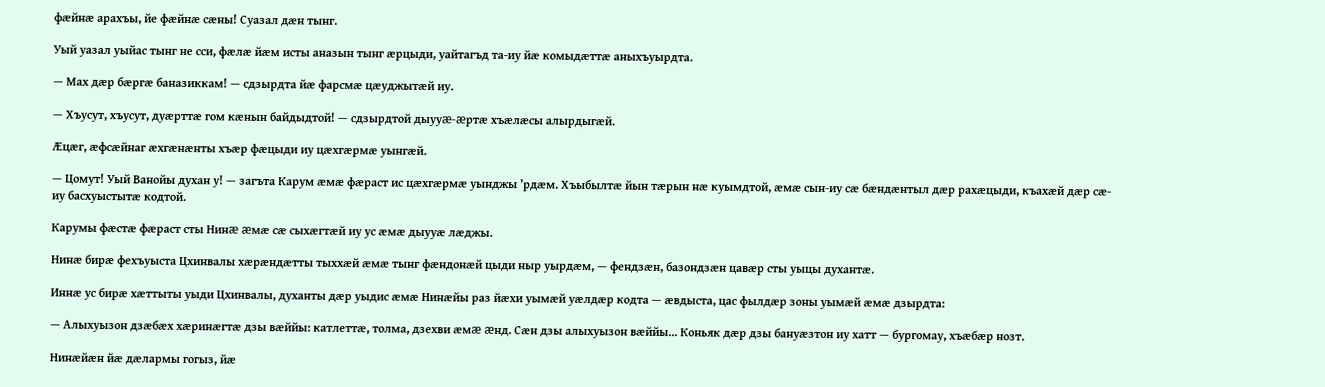фæйнæ арахъы, йе фæйнæ сæны! Суазал дæн тынг.

Уый уазал уыйас тынг не сси, фæлæ йæм исты аназын тынг æрцыди, уайтагъд та-иу йæ комыдæттæ аныхъуырдта.

— Мах дæр бæргæ баназиккам! — сдзырдта йæ фарсмæ цæуджытæй иу.

— Хъусут, хъусут, дуæрттæ гом кæнын байдыдтой! — сдзырдтой дыууæ-æртæ хъæлæсы алырдыгæй.

Æцæг, æфсæйнаг æхгæнæнты хъæр фæцыди иу цæхгæрмæ уынгæй.

— Цомут! Уый Ванойы духан у! — загъта Карум æмæ фæраст ис цæхгæрмæ уынджы ’рдæм. Хъыбылтæ йын тæрын нæ куымдтой, æмæ сын-иу сæ бæндæнтыл дæр рахæцыди, къахæй дæр сæ-иу басхуыстытæ кодтой.

Карумы фæстæ фæраст сты Нинæ æмæ сæ сыхæгтæй иу ус æмæ дыууæ лæджы.

Нинæ бирæ фехъуыста Цхинвалы хæрæндæтты тыххæй æмæ тынг фæндонæй цыди ныр уырдæм, — фендзæн, базондзæн цавæр сты уыцы духантæ.

Иннæ ус бирæ хæттыты уыди Цхинвалы, духанты дæр уыдис æмæ Нинæйы раз йæхи уымæй уæлдæр кодта — æвдыста, цас фылдæр зоны уымæй æмæ дзырдта:

— Алыхуызон дзæбæх хæринæгтæ дзы вæййы: катлеттæ, толма, дзехви æмæ æнд. Сæн дзы алыхуызон вæййы... Коньяк дæр дзы бануæзтон иу хатт — бургомау, хъæбæр нозт.

Нинæйæн йæ дæлармы гогыз, йæ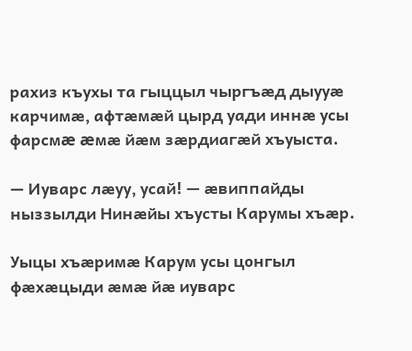рахиз къухы та гыццыл чыргъæд дыууæ карчимæ, афтæмæй цырд уади иннæ усы фарсмæ æмæ йæм зæрдиагæй хъуыста.

— Иуварс лæуу, усай! — æвиппайды ныззылди Нинæйы хъусты Карумы хъæр.

Уыцы хъæримæ Карум усы цонгыл фæхæцыди æмæ йæ иуварс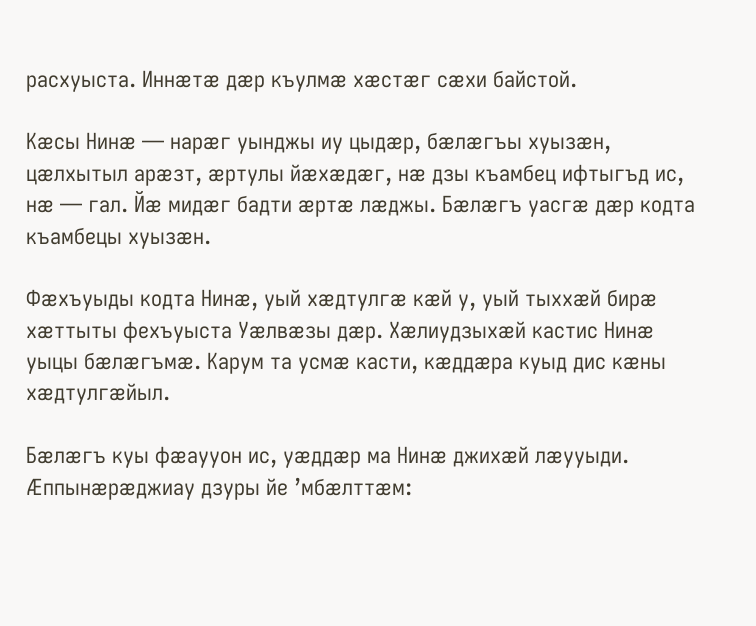расхуыста. Иннæтæ дæр къулмæ хæстæг сæхи байстой.

Кæсы Нинæ — нарæг уынджы иу цыдæр, бæлæгъы хуызæн, цæлхытыл арæзт, æртулы йæхæдæг, нæ дзы къамбец ифтыгъд ис, нæ — гал. Йæ мидæг бадти æртæ лæджы. Бæлæгъ уасгæ дæр кодта къамбецы хуызæн.

Фæхъуыды кодта Нинæ, уый хæдтулгæ кæй у, уый тыххæй бирæ хæттыты фехъуыста Уæлвæзы дæр. Хæлиудзыхæй кастис Нинæ уыцы бæлæгъмæ. Карум та усмæ касти, кæддæра куыд дис кæны хæдтулгæйыл.

Бæлæгъ куы фæаууон ис, уæддæр ма Нинæ джихæй лæууыди. Æппынæрæджиау дзуры йе ’мбæлттæм: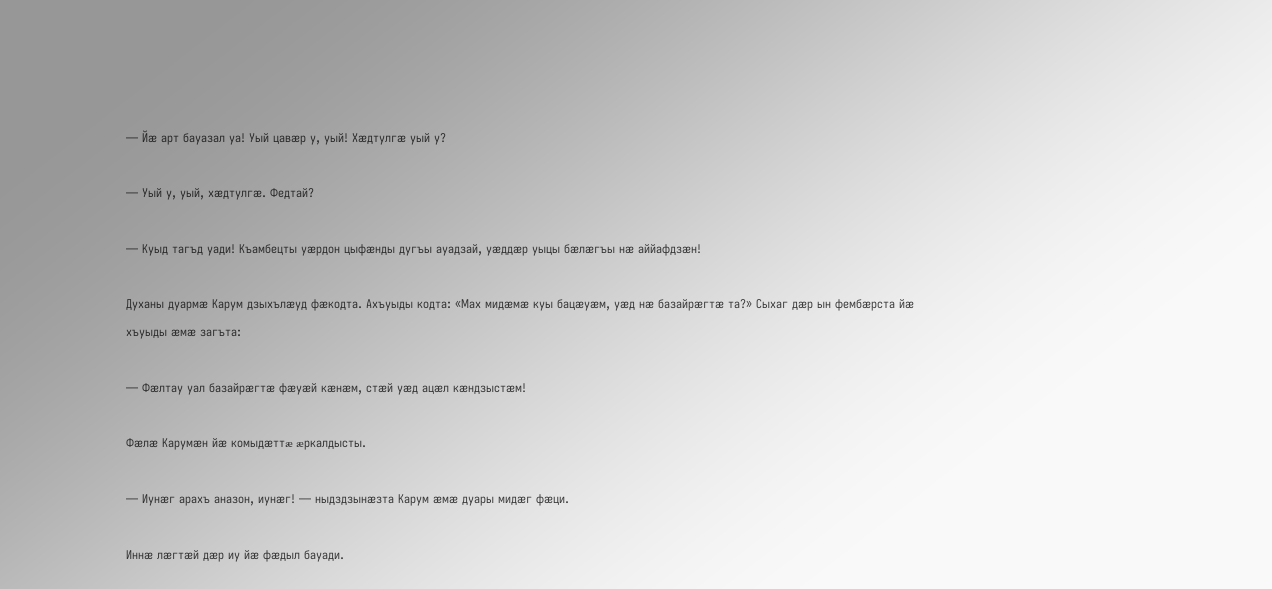— Йæ арт бауазал уа! Уый цавæр у, уый! Хæдтулгæ уый у?

— Уый у, уый, хæдтулгæ. Федтай?

— Куыд тагъд уади! Къамбецты уæрдон цыфæнды дугъы ауадзай, уæддæр уыцы бæлæгъы нæ аййафдзæн!

Духаны дуармæ Карум дзыхълæуд фæкодта. Ахъуыды кодта: «Мах мидæмæ куы бацæуæм, уæд нæ базайрæгтæ та?» Сыхаг дæр ын фембæрста йæ хъуыды æмæ загъта:

— Фæлтау уал базайрæгтæ фæуæй кæнæм, стæй уæд ацæл кæндзыстæм!

Фæлæ Карумæн йæ комыдæттæ æркалдысты.

— Иунæг арахъ аназон, иунæг! — ныдздзынæзта Карум æмæ дуары мидæг фæци.

Иннæ лæгтæй дæр иу йæ фæдыл бауади.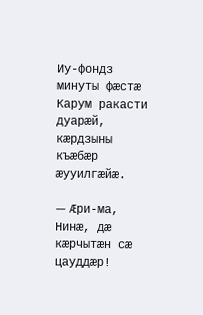Иу-фондз минуты фæстæ Карум ракасти дуарæй, кæрдзыны къæбæр æууилгæйæ.

— Æри-ма, Нинæ, дæ кæрчытæн сæ цауддæр!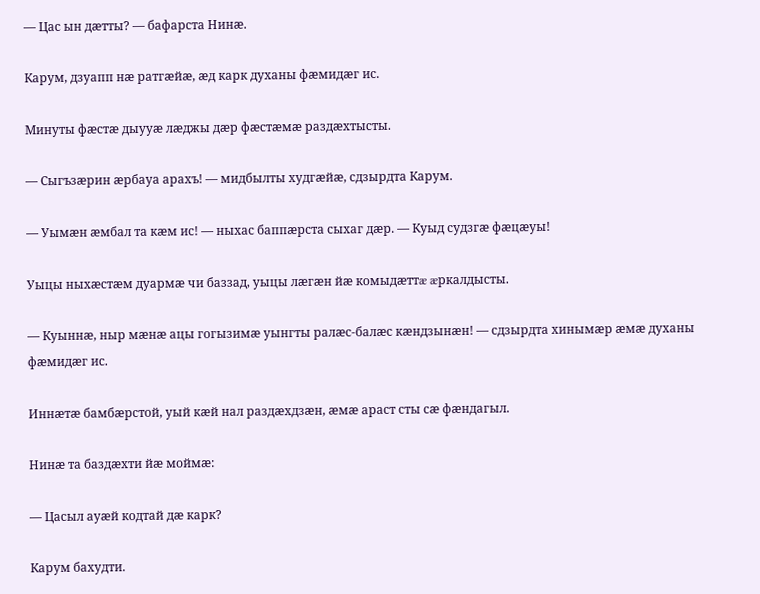— Цас ын дæтты? — бафарста Нинæ.

Карум, дзуапп нæ ратгæйæ, æд карк духаны фæмидæг ис.

Минуты фæстæ дыууæ лæджы дæр фæстæмæ раздæхтысты.

— Сыгъзæрин æрбауа арахъ! — мидбылты худгæйæ, сдзырдта Карум.

— Уымæн æмбал та кæм ис! — ныхас баппæрста сыхаг дæр. — Куыд судзгæ фæцæуы!

Уыцы ныхæстæм дуармæ чи баззад, уыцы лæгæн йæ комыдæттæ æркалдысты.

— Куыннæ, ныр мæнæ ацы гогызимæ уынгты ралæс-балæс кæндзынæн! — сдзырдта хинымæр æмæ духаны фæмидæг ис.

Иннæтæ бамбæрстой, уый кæй нал раздæхдзæн, æмæ араст сты сæ фæндагыл.

Нинæ та баздæхти йæ моймæ:

— Цасыл ауæй кодтай дæ карк?

Карум бахудти.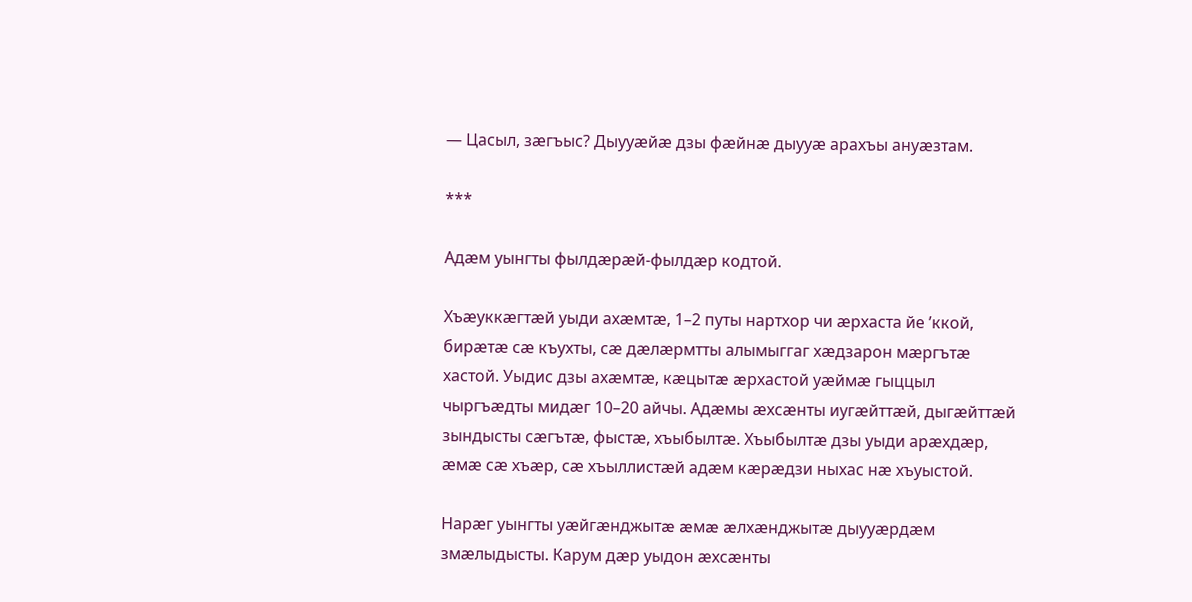— Цасыл, зæгъыс? Дыууæйæ дзы фæйнæ дыууæ арахъы ануæзтам.

***

Адæм уынгты фылдæрæй-фылдæр кодтой.

Хъæуккæгтæй уыди ахæмтæ, 1–2 путы нартхор чи æрхаста йе ’ккой, бирæтæ сæ къухты, сæ дæлæрмтты алымыггаг хæдзарон мæргътæ хастой. Уыдис дзы ахæмтæ, кæцытæ æрхастой уæймæ гыццыл чыргъæдты мидæг 10–20 айчы. Адæмы æхсæнты иугæйттæй, дыгæйттæй зындысты сæгътæ, фыстæ, хъыбылтæ. Хъыбылтæ дзы уыди арæхдæр, æмæ сæ хъæр, сæ хъыллистæй адæм кæрæдзи ныхас нæ хъуыстой.

Нарæг уынгты уæйгæнджытæ æмæ æлхæнджытæ дыууæрдæм змæлыдысты. Карум дæр уыдон æхсæнты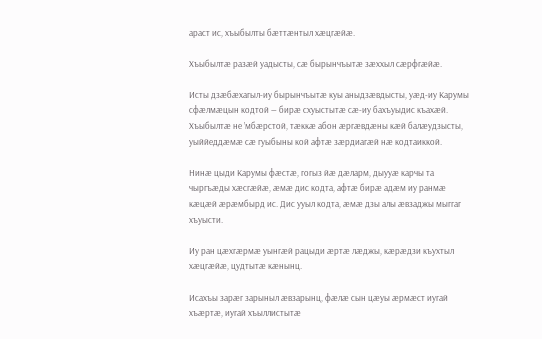араст ис, хъыбылты бæттæнтыл хæцгæйæ.

Хъыбылтæ разæй уадысты, сæ бырынчъытæ зæххыл сæрфгæйæ.

Исты дзæбæхагыл-иу бырынчъытæ куы аныдзæвдысты, уæд-иу Карумы сфæлмæцын кодтой — бирæ схуыстытæ сæ-иу бахъуыдис къахæй. Хъыбылтæ не ’мбæрстой, тæккæ абон æргæвдæны кæй балæудзысты, уыййеддæмæ сæ гуыбыны кой афтæ зæрдиагæй нæ кодтаиккой.

Нинæ цыди Карумы фæстæ, гогыз йæ дæларм, дыууæ карчы та чыргъæды хæсгæйæ, æмæ дис кодта, афтæ бирæ адæм иу ранмæ кæцæй æрæмбырд ис. Дис ууыл кодта, æмæ дзы алы æвзаджы мыггаг хъуысти.

Иу ран цæхгæрмæ уынгæй рацыди æртæ лæджы, кæрæдзи къухтыл хæцгæйæ, цудтытæ кæнынц.

Исахъы зарæг зарыныл æвзарынц, фæлæ сын цæуы æрмæст иугай хъæртæ, иугай хъыллистытæ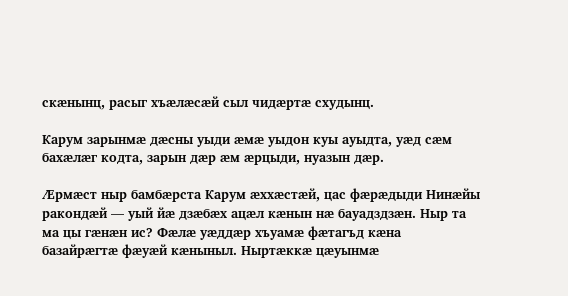скæнынц, расыг хъæлæсæй сыл чидæртæ схудынц.

Карум зарынмæ дæсны уыди æмæ уыдон куы ауыдта, уæд сæм бахæлæг кодта, зарын дæр æм æрцыди, нуазын дæр.

Æрмæст ныр бамбæрста Карум æххæстæй, цас фæрæдыди Нинæйы ракондæй — уый йæ дзæбæх ацæл кæнын нæ бауадздзæн. Ныр та ма цы гæнæн ис? Фæлæ уæддæр хъуамæ фæтагъд кæна базайрæгтæ фæуæй кæныныл. Ныртæккæ цæуынмæ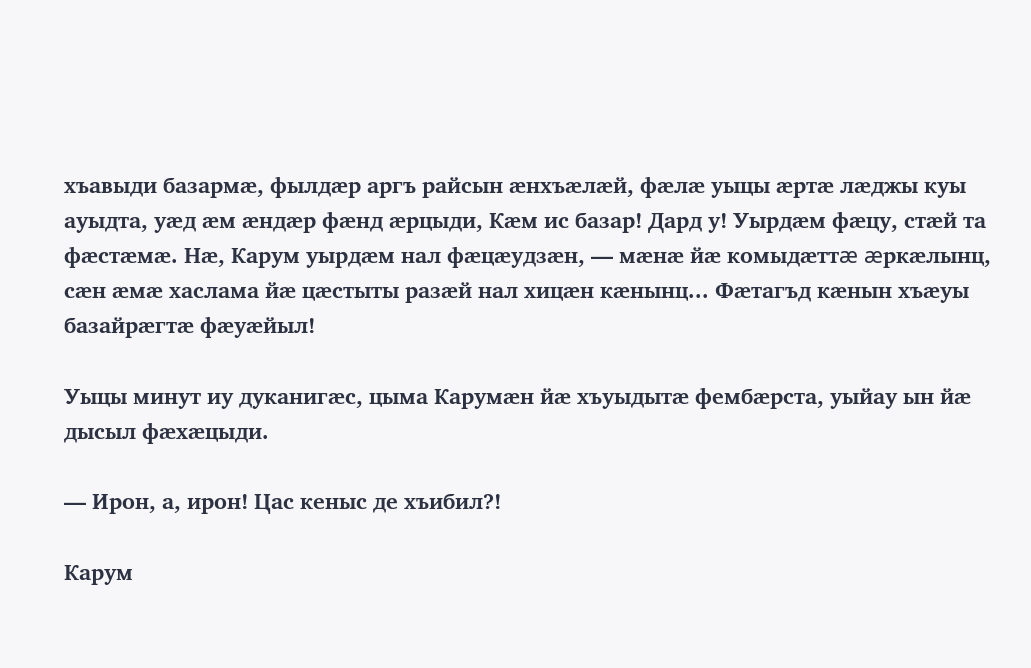хъавыди базармæ, фылдæр аргъ райсын æнхъæлæй, фæлæ уыцы æртæ лæджы куы ауыдта, уæд æм æндæр фæнд æрцыди, Кæм ис базар! Дард у! Уырдæм фæцу, стæй та фæстæмæ. Нæ, Карум уырдæм нал фæцæудзæн, — мæнæ йæ комыдæттæ æркæлынц, сæн æмæ хаслама йæ цæстыты разæй нал хицæн кæнынц... Фæтагъд кæнын хъæуы базайрæгтæ фæуæйыл!

Уыцы минут иу дуканигæс, цыма Карумæн йæ хъуыдытæ фембæрста, уыйау ын йæ дысыл фæхæцыди.

— Ирон, а, ирон! Цас кеныс де хъибил?!

Карум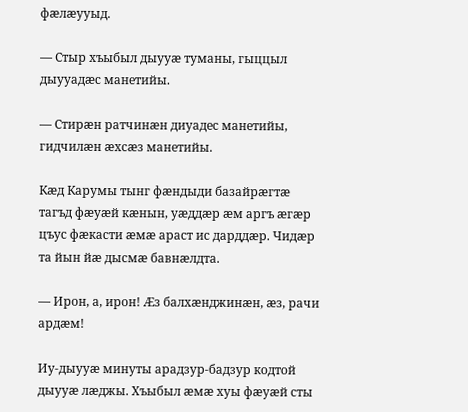фæлæууыд.

— Стыр хъыбыл дыууæ туманы, гыццыл дыууадæс манетийы.

— Стирæн ратчинæн диуадес манетийы, гидчилæн æхсæз манетийы.

Кæд Карумы тынг фæндыди базайрæгтæ тагъд фæуæй кæнын, уæддæр æм аргъ æгæр цъус фæкасти æмæ араст ис дарддæр. Чидæр та йын йæ дысмæ бавнæлдта.

— Ирон, а, ирон! Æз балхæнджинæн, æз, рачи ардæм!

Иу-дыууæ минуты арадзур-бадзур кодтой дыууæ лæджы. Хъыбыл æмæ хуы фæуæй сты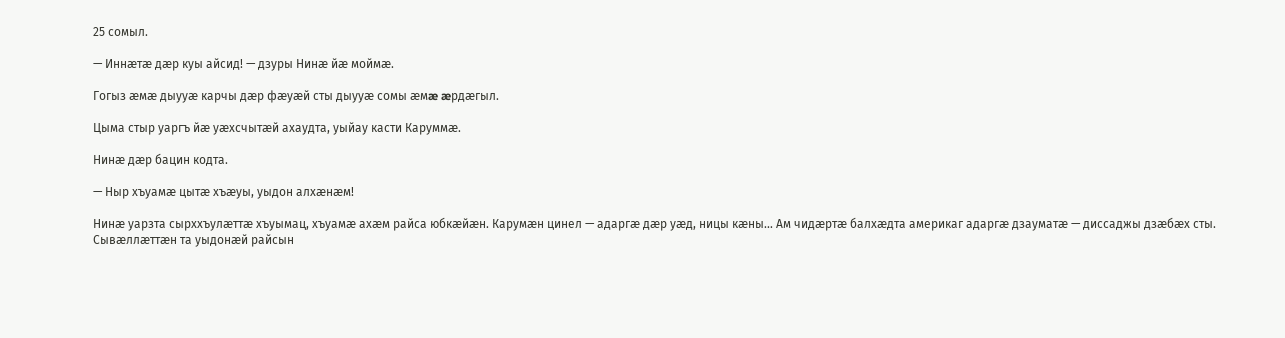25 сомыл.

— Иннæтæ дæр куы айсид! — дзуры Нинæ йæ моймæ.

Гогыз æмæ дыууæ карчы дæр фæуæй сты дыууæ сомы æмæ æрдæгыл.

Цыма стыр уаргъ йæ уæхсчытæй ахаудта, уыйау касти Каруммæ.

Нинæ дæр бацин кодта.

— Ныр хъуамæ цытæ хъæуы, уыдон алхæнæм!

Нинæ уарзта сырххъулæттæ хъуымац, хъуамæ ахæм райса юбкæйæн. Карумæн цинел — адаргæ дæр уæд, ницы кæны... Ам чидæртæ балхæдта америкаг адаргæ дзауматæ — диссаджы дзæбæх сты. Сывæллæттæн та уыдонæй райсын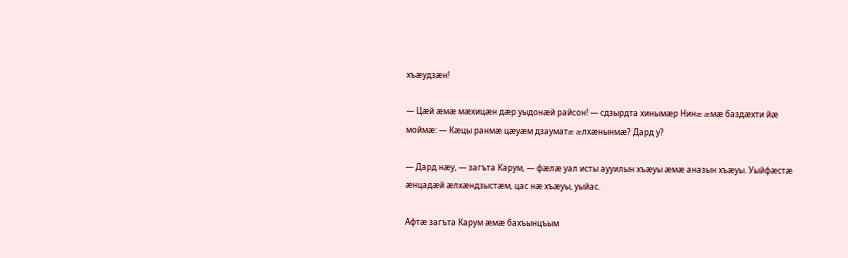хъæудзæн!

— Цæй æмæ мæхицæн дæр уыдонæй райсон! — сдзырдта хинымæр Нинæ æмæ баздæхти йæ моймæ: — Кæцы ранмæ цæуæм дзауматæ æлхæнынмæ? Дард у?

— Дард нæу, — загъта Карум, — фæлæ уал исты аууилын хъæуы æмæ аназын хъæуы. Уыйфæстæ æнцадæй æлхæндзыстæм, цас нæ хъæуы, уыйас.

Афтæ загъта Карум æмæ бахъынцъым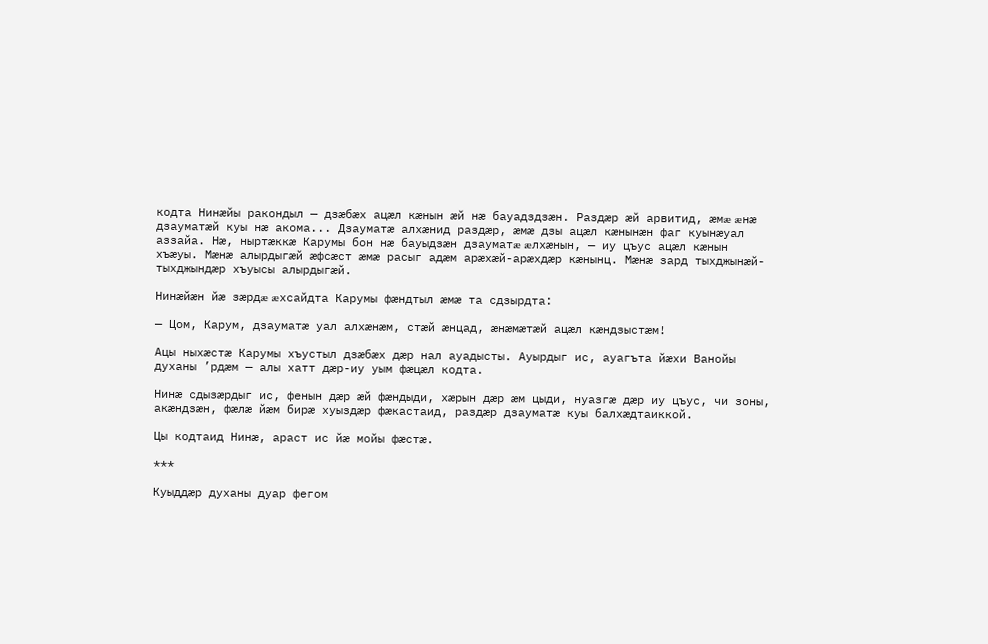кодта Нинæйы ракондыл — дзæбæх ацæл кæнын æй нæ бауадздзæн. Раздæр æй арвитид, æмæ æнæ дзауматæй куы нæ акома... Дзауматæ алхæнид раздæр, æмæ дзы ацæл кæнынæн фаг куынæуал аззайа. Нæ, ныртæккæ Карумы бон нæ бауыдзæн дзауматæ æлхæнын, — иу цъус ацæл кæнын хъæуы. Мæнæ алырдыгæй æфсæст æмæ расыг адæм арæхæй-арæхдæр кæнынц. Мæнæ зард тыхджынæй-тыхджындæр хъуысы алырдыгæй.

Нинæйæн йæ зæрдæ æхсайдта Карумы фæндтыл æмæ та сдзырдта:

— Цом, Карум, дзауматæ уал алхæнæм, стæй æнцад, æнæмæтæй ацæл кæндзыстæм!

Ацы ныхæстæ Карумы хъустыл дзæбæх дæр нал ауадысты. Ауырдыг ис, ауагъта йæхи Ванойы духаны ’рдæм — алы хатт дæр-иу уым фæцæл кодта.

Нинæ сдызæрдыг ис, фенын дæр æй фæндыди, хæрын дæр æм цыди, нуазгæ дæр иу цъус, чи зоны, акæндзæн, фæлæ йæм бирæ хуыздæр фæкастаид, раздæр дзауматæ куы балхæдтаиккой.

Цы кодтаид Нинæ, араст ис йæ мойы фæстæ.

***

Куыддæр духаны дуар фегом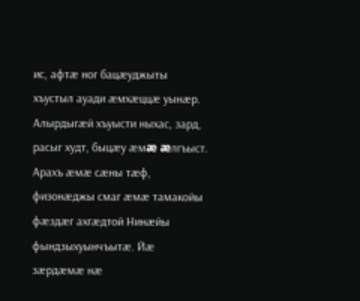ис, афтæ ног бацæуджыты хъустыл ауади æмхæццæ уынæр. Алырдыгæй хъуысти ныхас, зард, расыг худт, быцæу æмæ æлгъыст. Арахъ æмæ сæны тæф, физонæджы смаг æмæ тамакойы фæздæг ахгæдтой Нинæйы фындзыхуынчъытæ. Йæ зæрдæмæ нæ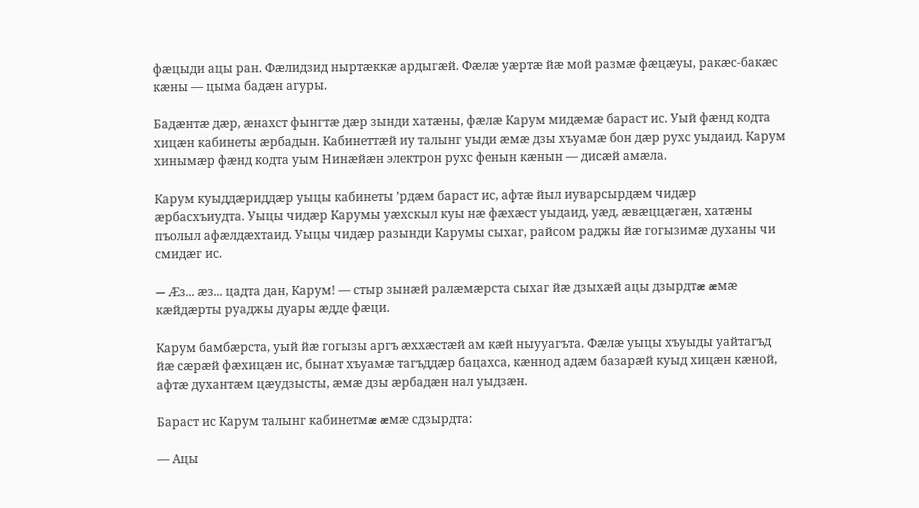фæцыди ацы ран. Фæлидзид ныртæккæ ардыгæй. Фæлæ уæртæ йæ мой размæ фæцæуы, ракæс-бакæс кæны — цыма бадæн агуры.

Бадæнтæ дæр, æнахст фынгтæ дæр зынди хатæны, фæлæ Карум мидæмæ бараст ис. Уый фæнд кодта хицæн кабинеты æрбадын. Кабинеттæй иу талынг уыди æмæ дзы хъуамæ бон дæр рухс уыдаид. Карум хинымæр фæнд кодта уым Нинæйæн электрон рухс фенын кæнын — дисæй амæла.

Карум куыддæриддæр уыцы кабинеты ’рдæм бараст ис, афтæ йыл иуварсырдæм чидæр æрбасхъиудта. Уыцы чидæр Карумы уæхскыл куы нæ фæхæст уыдаид, уæд, æвæццæгæн, хатæны пъолыл афæлдæхтаид. Уыцы чидæр разынди Карумы сыхаг, райсом раджы йæ гогызимæ духаны чи смидæг ис.

— Æз... æз... цадта дан, Карум! — стыр зынæй ралæмæрста сыхаг йæ дзыхæй ацы дзырдтæ æмæ кæйдæрты руаджы дуары æдде фæци.

Карум бамбæрста, уый йæ гогызы аргъ æххæстæй ам кæй ныууагъта. Фæлæ уыцы хъуыды уайтагъд йæ сæрæй фæхицæн ис, бынат хъуамæ тагъддæр бацахса, кæннод адæм базарæй куыд хицæн кæной, афтæ духантæм цæудзысты, æмæ дзы æрбадæн нал уыдзæн.

Бараст ис Карум талынг кабинетмæ æмæ сдзырдта:

— Ацы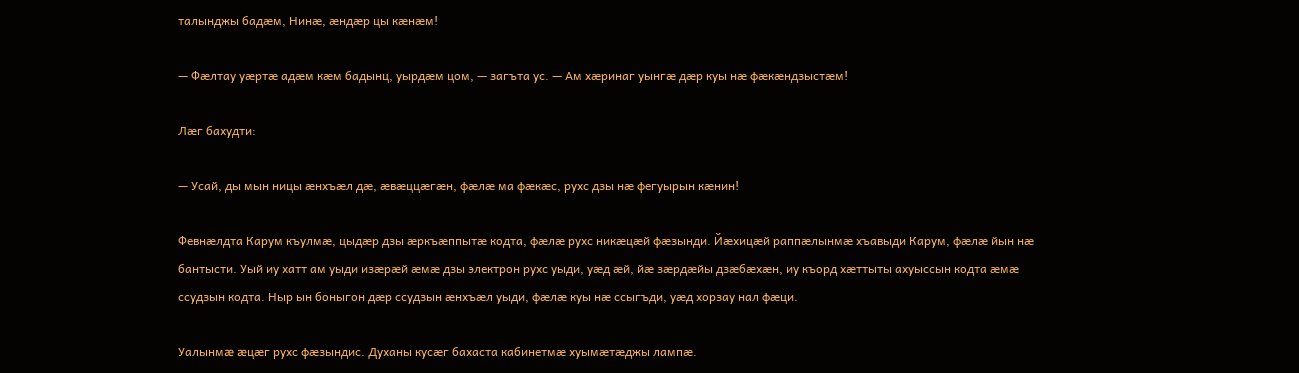талынджы бадæм, Нинæ, æндæр цы кæнæм!

— Фæлтау уæртæ адæм кæм бадынц, уырдæм цом, — загъта ус. — Ам хæринаг уынгæ дæр куы нæ фæкæндзыстæм!

Лæг бахудти:

— Усай, ды мын ницы æнхъæл дæ, æвæццæгæн, фæлæ ма фæкæс, рухс дзы нæ фегуырын кæнин!

Февнæлдта Карум къулмæ, цыдæр дзы æркъæппытæ кодта, фæлæ рухс никæцæй фæзынди. Йæхицæй раппæлынмæ хъавыди Карум, фæлæ йын нæ бантысти. Уый иу хатт ам уыди изæрæй æмæ дзы электрон рухс уыди, уæд æй, йæ зæрдæйы дзæбæхæн, иу къорд хæттыты ахуыссын кодта æмæ ссудзын кодта. Ныр ын боныгон дæр ссудзын æнхъæл уыди, фæлæ куы нæ ссыгъди, уæд хорзау нал фæци.

Уалынмæ æцæг рухс фæзындис. Духаны кусæг бахаста кабинетмæ хуымæтæджы лампæ.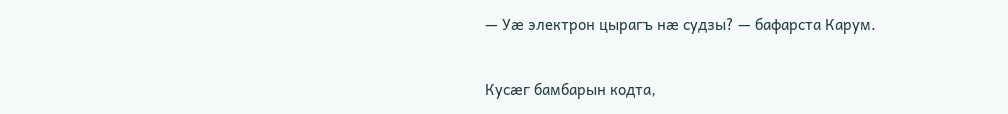— Уæ электрон цырагъ нæ судзы? — бафарста Карум.

Кусæг бамбарын кодта,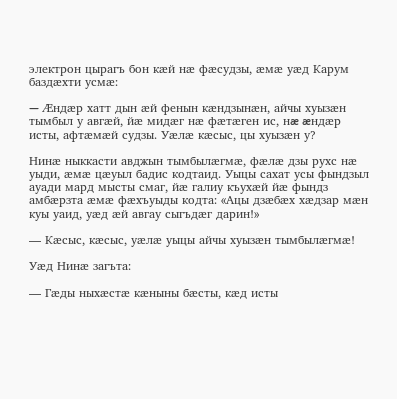электрон цырагъ бон кæй нæ фæсудзы, æмæ уæд Карум баздæхти усмæ:

— Æндæр хатт дын æй фенын кæндзынæн, айчы хуызæн тымбыл у авгæй, йæ мидæг нæ фæтæген ис, нæ æндæр исты, афтæмæй судзы. Уæлæ кæсыс, цы хуызæн у?

Нинæ ныккасти авджын тымбылæгмæ, фæлæ дзы рухс нæ уыди, æмæ цæуыл бадис кодтаид. Уыцы сахат усы фындзыл ауади мард мысты смаг, йæ галиу къухæй йæ фындз амбæрзта æмæ фæхъуыды кодта: «Ацы дзæбæх хæдзар мæн куы уаид, уæд æй авгау сыгъдæг дарин!»

— Кæсыс, кæсыс, уæлæ уыцы айчы хуызæн тымбылæгмæ!

Уæд Нинæ загъта:

— Гæды ныхæстæ кæныны бæсты, кæд исты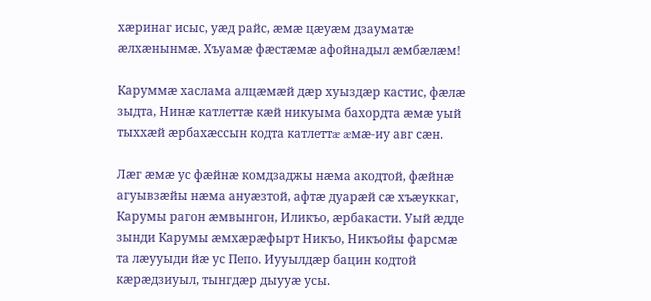хæринаг исыс, уæд райс, æмæ цæуæм дзауматæ æлхæнынмæ. Хъуамæ фæстæмæ афойнадыл æмбæлæм!

Каруммæ хаслама алцæмæй дæр хуыздæр кастис, фæлæ зыдта, Нинæ катлеттæ кæй никуыма бахордта æмæ уый тыххæй æрбахæссын кодта катлеттæ æмæ-иу авг сæн.

Лæг æмæ ус фæйнæ комдзаджы нæма акодтой, фæйнæ агуывзæйы нæма ануæзтой, афтæ дуарæй сæ хъæуккаг, Карумы рагон æмвынгон, Иликъо, æрбакасти. Уый æдде зынди Карумы æмхæрæфырт Никъо, Никъойы фарсмæ та лæууыди йæ ус Пепо. Иууылдæр бацин кодтой кæрæдзиуыл, тынгдæр дыууæ усы.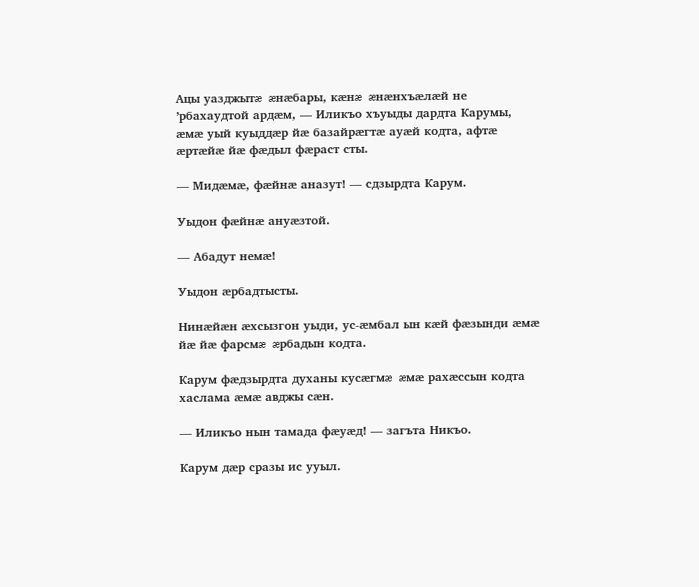Ацы уазджытæ æнæбары, кæнæ æнæнхъæлæй не ’рбахаудтой ардæм, — Иликъо хъуыды дардта Карумы, æмæ уый куыддæр йæ базайрæгтæ ауæй кодта, афтæ æртæйæ йæ фæдыл фæраст сты.

— Мидæмæ, фæйнæ аназут! — сдзырдта Карум.

Уыдон фæйнæ ануæзтой.

— Абадут немæ!

Уыдон æрбадтысты.

Нинæйæн æхсызгон уыди, ус-æмбал ын кæй фæзынди æмæ йæ йæ фарсмæ æрбадын кодта.

Карум фæдзырдта духаны кусæгмæ æмæ рахæссын кодта хаслама æмæ авджы сæн.

— Иликъо нын тамада фæуæд! — загъта Никъо.

Карум дæр сразы ис ууыл.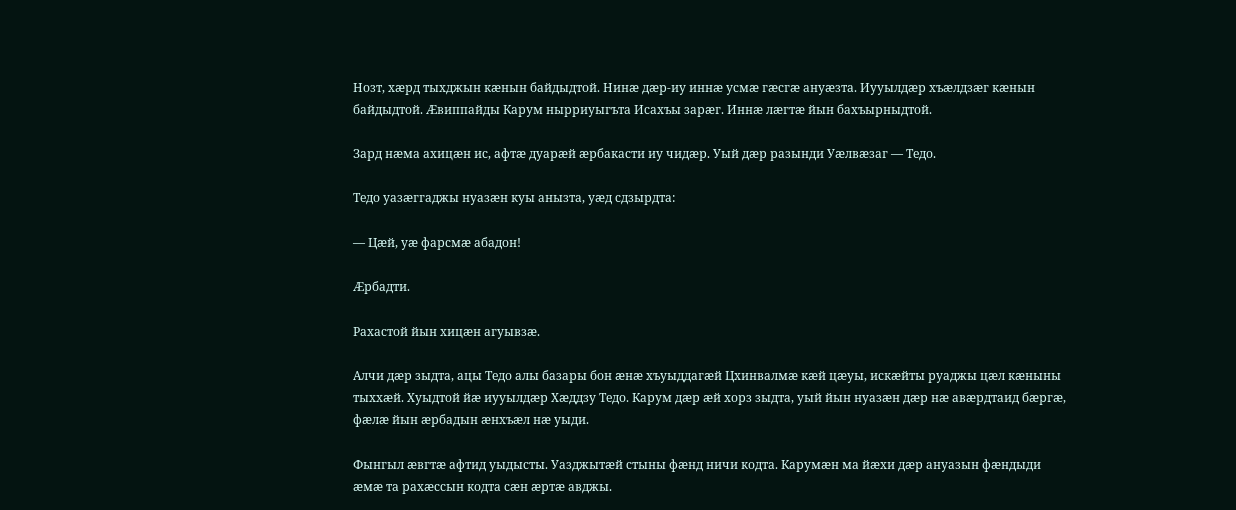Нозт, хæрд тыхджын кæнын байдыдтой. Нинæ дæр-иу иннæ усмæ гæсгæ ануæзта. Иууылдæр хъæлдзæг кæнын байдыдтой. Æвиппайды Карум нырриуыгъта Исахъы зарæг. Иннæ лæгтæ йын бахъырныдтой.

Зард нæма ахицæн ис, афтæ дуарæй æрбакасти иу чидæр. Уый дæр разынди Уæлвæзаг — Тедо.

Тедо уазæггаджы нуазæн куы анызта, уæд сдзырдта:

— Цæй, уæ фарсмæ абадон!

Æрбадти.

Рахастой йын хицæн агуывзæ.

Алчи дæр зыдта, ацы Тедо алы базары бон æнæ хъуыддагæй Цхинвалмæ кæй цæуы, искæйты руаджы цæл кæныны тыххæй. Хуыдтой йæ иууылдæр Хæддзу Тедо. Карум дæр æй хорз зыдта, уый йын нуазæн дæр нæ авæрдтаид бæргæ, фæлæ йын æрбадын æнхъæл нæ уыди.

Фынгыл æвгтæ афтид уыдысты. Уазджытæй стыны фæнд ничи кодта. Карумæн ма йæхи дæр ануазын фæндыди æмæ та рахæссын кодта сæн æртæ авджы.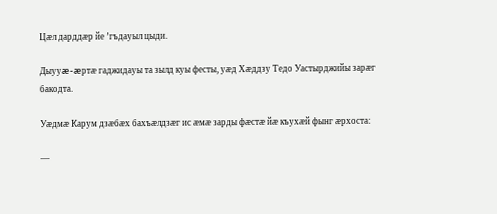Цæл дарддæр йе ’гъдауыл цыди.

Дыууæ-æртæ гаджидауы та зылд куы фесты, уæд Хæддзу Тедо Уастырджийы зарæг бакодта.

Уæдмæ Карум дзæбæх бахъæлдзæг ис æмæ зарды фæстæ йæ къухæй фынг æрхоста:

—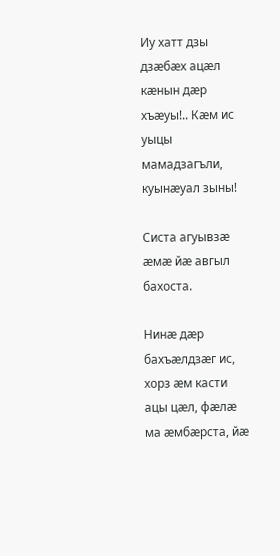Иу хатт дзы дзæбæх ацæл кæнын дæр хъæуы!.. Кæм ис уыцы мамадзагъли, куынæуал зыны!

Систа агуывзæ æмæ йæ авгыл бахоста.

Нинæ дæр бахъæлдзæг ис, хорз æм касти ацы цæл, фæлæ ма æмбæрста, йæ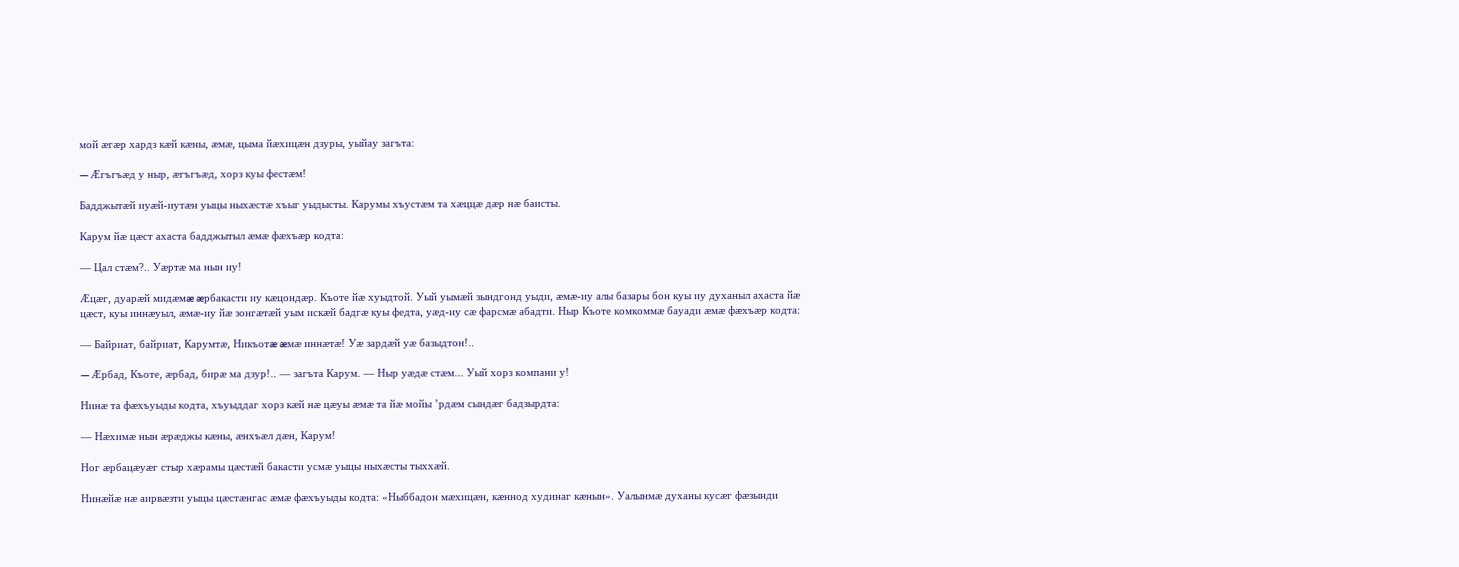мой æгæр хардз кæй кæны, æмæ, цыма йæхицæн дзуры, уыйау загъта:

— Æгъгъæд у ныр, æгъгъæд, хорз куы фестæм!

Бадджытæй иуæй-иутæн уыцы ныхæстæ хъыг уыдысты. Карумы хъустæм та хæццæ дæр нæ баисты.

Карум йæ цæст ахаста бадджытыл æмæ фæхъæр кодта:

— Цал стæм?.. Уæртæ ма нын иу!

Æцæг, дуарæй мидæмæ æрбакасти иу кæцондæр. Къоте йæ хуыдтой. Уый уымæй зындгонд уыди, æмæ-иу алы базары бон куы иу духаныл ахаста йæ цæст, куы иннæуыл, æмæ-иу йæ зонгæтæй уым искæй бадгæ куы федта, уæд-иу сæ фарсмæ абадти. Ныр Къоте комкоммæ бауади æмæ фæхъæр кодта:

— Байриат, байриат, Карумтæ, Никъотæ æмæ иннæтæ! Уæ зардæй уæ базыдтон!..

— Æрбад, Къоте, æрбад, бирæ ма дзур!.. — загъта Карум. — Ныр уæдæ стæм... Уый хорз компани у!

Нинæ та фæхъуыды кодта, хъуыддаг хорз кæй нæ цæуы æмæ та йæ мойы ’рдæм сындæг бадзырдта:

— Нæхимæ нын æрæджы кæны, æнхъæл дæн, Карум!

Ног æрбацæуæг стыр хæрамы цæстæй бакасти усмæ уыцы ныхæсты тыххæй.

Нинæйæ нæ аирвæзти уыцы цæстæнгас æмæ фæхъуыды кодта: «Ныббадон мæхицæн, кæннод худинаг кæнын». Уалынмæ духаны кусæг фæзынди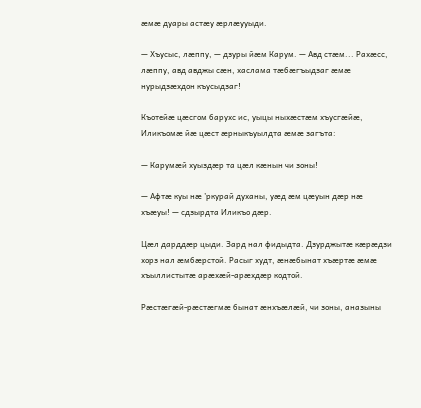æмæ дуары астæу æрлæууыди.

— Хъусыс, лæппу, — дзуры йæм Карум. — Авд стæм... Рахæсс, лæппу, авд авджы сæн, хаслама тæбæгъыдзаг æмæ нурыдзæхдон къусыдзаг!

Къотейæ цæсгом барухс ис, уыцы ныхæстæм хъусгæйæ, Иликъомæ йæ цæст æрныкъуылдта æмæ загъта:

— Карумæй хуыздæр та цæл кæнын чи зоны!

— Афтæ куы нæ ’ркурай духаны, уæд æм цæуын дæр нæ хъæуы! — сдзырдта Иликъо дæр.

Цæл дарддæр цыди. Зард нал фидыдта. Дзурджытæ кæрæдзи хорз нал æмбæрстой. Расыг худт, æнæбынат хъæртæ æмæ хъыллистытæ арæхæй-арæхдæр кодтой.

Рæстæгæй-рæстæгмæ бынат æнхъæлæй, чи зоны, аназыны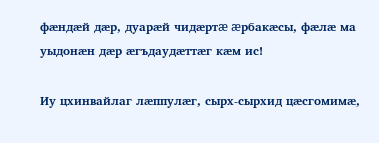фæндæй дæр, дуарæй чидæртæ æрбакæсы, фæлæ ма уыдонæн дæр æгъдаудæттæг кæм ис!

Иу цхинвайлаг лæппулæг, сырх-сырхид цæсгомимæ,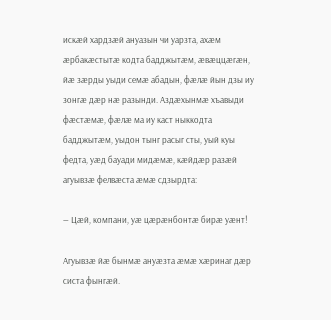искæй хардзæй ануазын чи уарзта, ахæм æрбакæстытæ кодта бадджытæм, æвæццæгæн, йæ зæрды уыди семæ абадын, фæлæ йын дзы иу зонгæ дæр нæ разынди. Аздæхынмæ хъавыди фæстæмæ, фæлæ ма иу каст ныккодта бадджытæм, уыдон тынг расыг сты, уый куы федта, уæд бауади мидæмæ, кæйдæр разæй агуывзæ фелвæста æмæ сдзырдта:

— Цæй, компани, уæ цæрæнбонтæ бирæ уæнт!

Агуывзæ йæ бынмæ ануæзта æмæ хæринаг дæр систа фынгæй.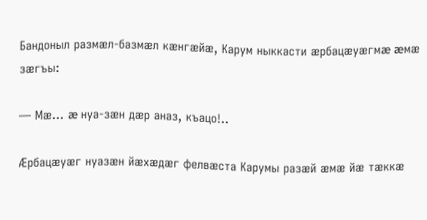Бандоныл размæл-базмæл кæнгæйæ, Карум ныккасти æрбацæуæгмæ æмæ зæгъы:

— Мæ... æ нуа-зæн дæр аназ, къацо!..

Æрбацæуæг нуазæн йæхæдæг фелвæста Карумы разæй æмæ йæ тæккæ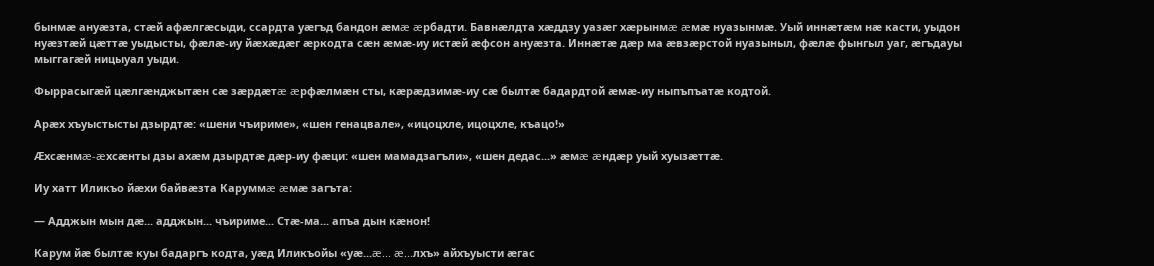бынмæ ануæзта, стæй афæлгæсыди, ссардта уæгъд бандон æмæ æрбадти. Бавнæлдта хæддзу уазæг хæрынмæ æмæ нуазынмæ. Уый иннæтæм нæ касти, уыдон нуæзтæй цæттæ уыдысты, фæлæ-иу йæхæдæг æркодта сæн æмæ-иу истæй æфсон ануæзта. Иннæтæ дæр ма æвзæрстой нуазыныл, фæлæ фынгыл уаг, æгъдауы мыггагæй ницыуал уыди.

Фыррасыгæй цæлгæнджытæн сæ зæрдæтæ æрфæлмæн сты, кæрæдзимæ-иу сæ былтæ бадардтой æмæ-иу ныпъпъатæ кодтой.

Арæх хъуыстысты дзырдтæ: «шени чъириме», «шен генацвале», «ицоцхле, ицоцхле, къацо!»

Æхсæнмæ-æхсæнты дзы ахæм дзырдтæ дæр-иу фæци: «шен мамадзагъли», «шен дедас...» æмæ æндæр уый хуызæттæ.

Иу хатт Иликъо йæхи байвæзта Каруммæ æмæ загъта:

— Адджын мын дæ... адджын... чъириме... Стæ-ма... апъа дын кæнон!

Карум йæ былтæ куы бадаргъ кодта, уæд Иликъойы «уæ...æ... æ...лхъ» айхъуысти æгас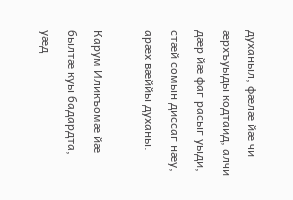духаныл, фæлæ йæ чи æрхъуыды кодтаид, алчи дæр йæ фаг расыг уыди, стæй сомын диссаг нæу, арæх вæййы духаны.

Карум Иликъомæ йæ былтæ куы бадардта, уæд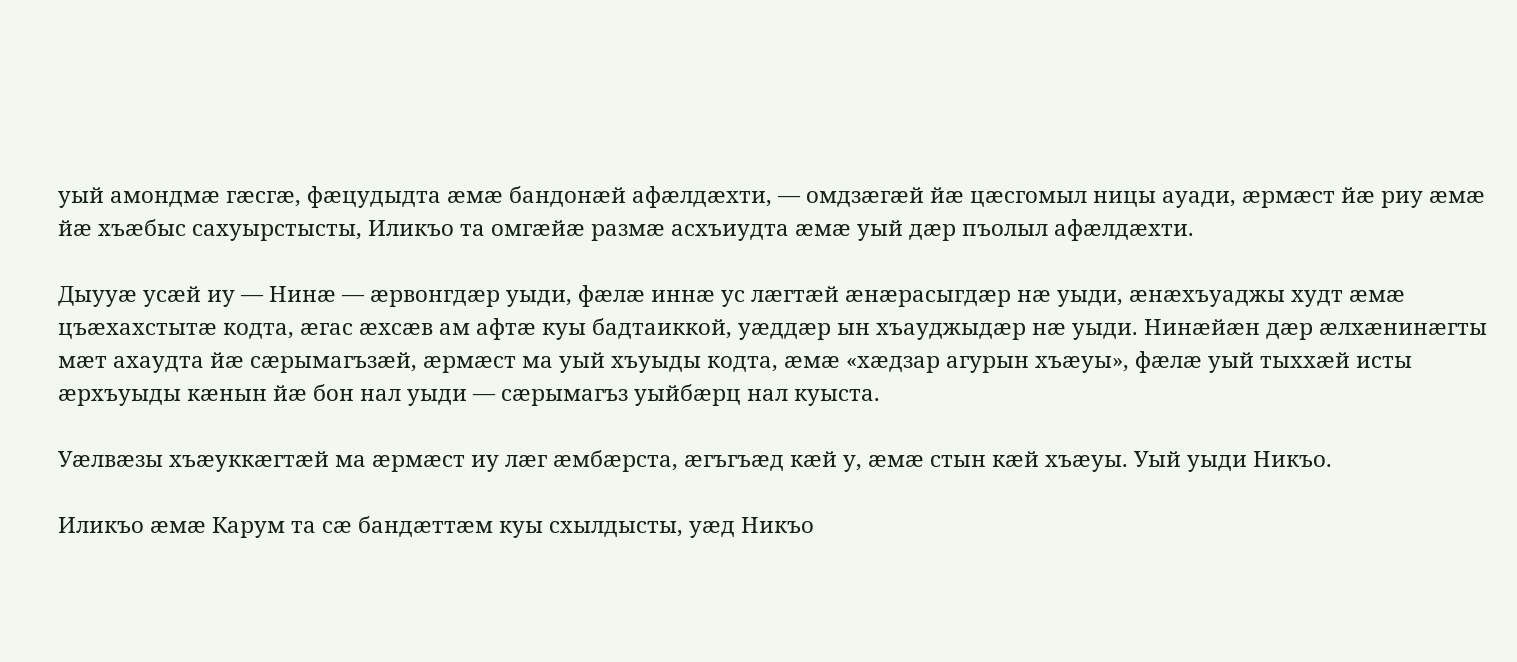уый амондмæ гæсгæ, фæцудыдта æмæ бандонæй афæлдæхти, — омдзæгæй йæ цæсгомыл ницы ауади, æрмæст йæ риу æмæ йæ хъæбыс сахуырстысты, Иликъо та омгæйæ размæ асхъиудта æмæ уый дæр пъолыл афæлдæхти.

Дыууæ усæй иу — Нинæ — æрвонгдæр уыди, фæлæ иннæ ус лæгтæй æнæрасыгдæр нæ уыди, æнæхъуаджы худт æмæ цъæхахстытæ кодта, æгас æхсæв ам афтæ куы бадтаиккой, уæддæр ын хъауджыдæр нæ уыди. Нинæйæн дæр æлхæнинæгты мæт ахаудта йæ сæрымагъзæй, æрмæст ма уый хъуыды кодта, æмæ «хæдзар агурын хъæуы», фæлæ уый тыххæй исты æрхъуыды кæнын йæ бон нал уыди — сæрымагъз уыйбæрц нал куыста.

Уæлвæзы хъæуккæгтæй ма æрмæст иу лæг æмбæрста, æгъгъæд кæй у, æмæ стын кæй хъæуы. Уый уыди Никъо.

Иликъо æмæ Карум та сæ бандæттæм куы схылдысты, уæд Никъо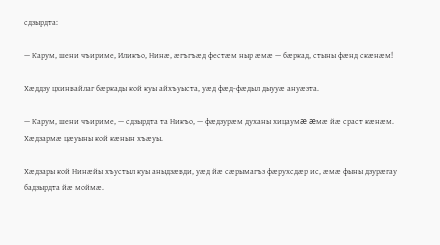сдзырдта:

— Карум, шени чъириме, Иликъо, Нинæ, æгъгъæд фестæм ныр æмæ — бæркад, стыны фæнд скæнæм!

Хæддзу цхинвайлаг бæркады кой куы айхъуыста, уæд фæд-фæдыл дыууæ ануæзта.

— Карум, шени чъириме, — сдзырдта та Никъо, — фæдзурæм духаны хицаумæ æмæ йæ сраст кæнæм. Хæдзармæ цæуыны кой кæнын хъæуы.

Хæдзары кой Нинæйы хъустыл куы аныдзæвди, уæд йæ сæрымагъз фæрухсдæр ис, æмæ фыны дзурæгау бадзырдта йæ моймæ.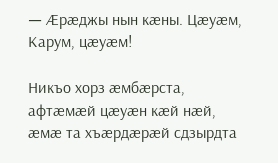— Æрæджы нын кæны. Цæуæм, Карум, цæуæм!

Никъо хорз æмбæрста, афтæмæй цæуæн кæй нæй, æмæ та хъæрдæрæй сдзырдта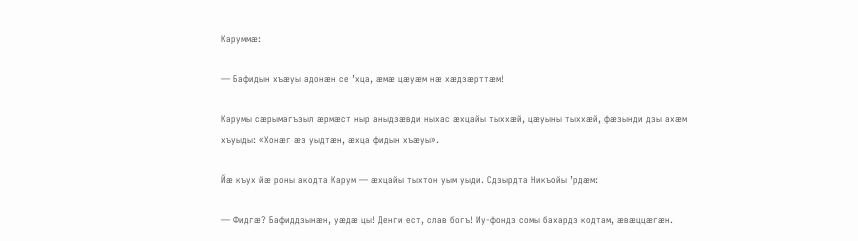Каруммæ:

— Бафидын хъæуы адонæн се ’хца, æмæ цæуæм нæ хæдзæрттæм!

Карумы сæрымагъзыл æрмæст ныр аныдзæвди ныхас æхцайы тыххæй, цæуыны тыххæй, фæзынди дзы ахæм хъуыды: «Хонæг æз уыдтæн, æхца фидын хъæуы».

Йæ къух йæ роны акодта Карум — æхцайы тыхтон уым уыди. Сдзырдта Никъойы ’рдæм:

— Фидгæ? Бафиддзынæн, уæдæ цы! Денги ест, слав богъ! Иу-фондз сомы бахардз кодтам, æвæццæгæн.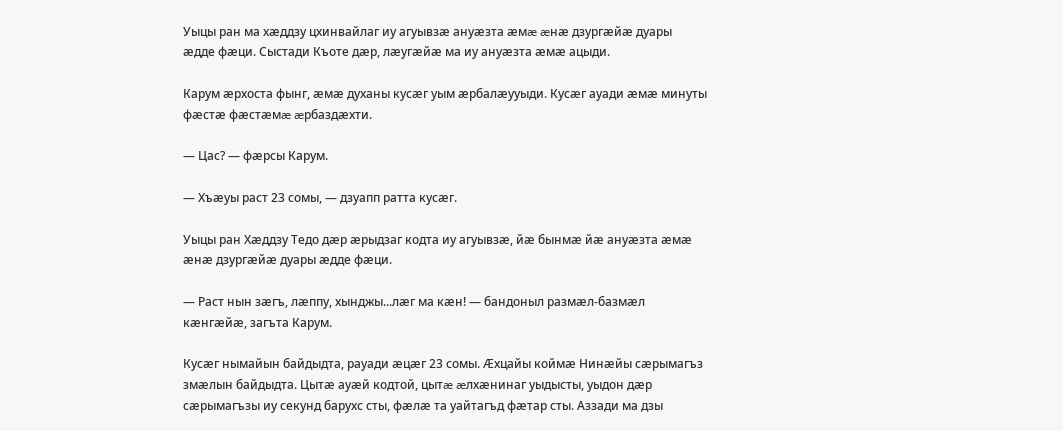Уыцы ран ма хæддзу цхинвайлаг иу агуывзæ ануæзта æмæ æнæ дзургæйæ дуары æдде фæци. Сыстади Къоте дæр, лæугæйæ ма иу ануæзта æмæ ацыди.

Карум æрхоста фынг, æмæ духаны кусæг уым æрбалæууыди. Кусæг ауади æмæ минуты фæстæ фæстæмæ æрбаздæхти.

— Цас? — фæрсы Карум.

— Хъæуы раст 23 сомы, — дзуапп ратта кусæг.

Уыцы ран Хæддзу Тедо дæр æрыдзаг кодта иу агуывзæ, йæ бынмæ йæ ануæзта æмæ æнæ дзургæйæ дуары æдде фæци.

— Раст нын зæгъ, лæппу, хынджы...лæг ма кæн! — бандоныл размæл-базмæл кæнгæйæ, загъта Карум.

Кусæг нымайын байдыдта, рауади æцæг 23 сомы. Æхцайы коймæ Нинæйы сæрымагъз змæлын байдыдта. Цытæ ауæй кодтой, цытæ æлхæнинаг уыдысты, уыдон дæр сæрымагъзы иу секунд барухс сты, фæлæ та уайтагъд фæтар сты. Аззади ма дзы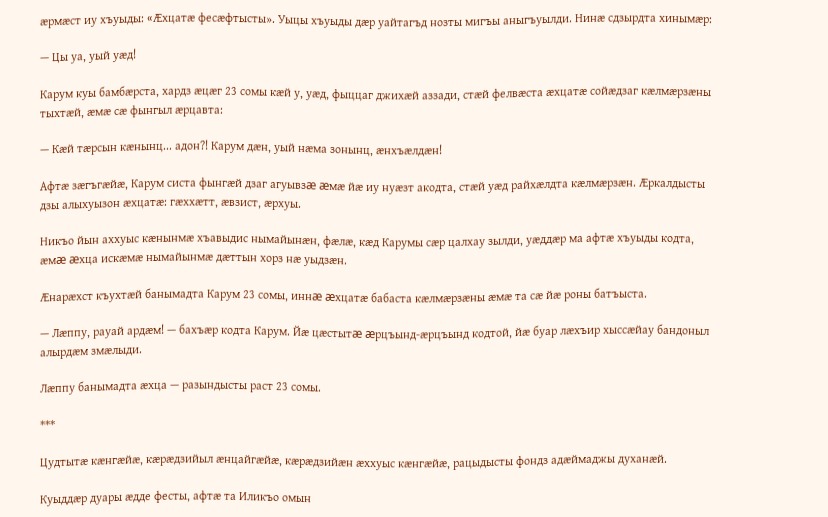æрмæст иу хъуыды: «Æхцатæ фесæфтысты». Уыцы хъуыды дæр уайтагъд нозты мигъы аныгъуылди. Нинæ сдзырдта хинымæр:

— Цы уа, уый уæд!

Карум куы бамбæрста, хардз æцæг 23 сомы кæй у, уæд, фыццаг джихæй аззади, стæй фелвæста æхцатæ сойæдзаг кæлмæрзæны тыхтæй, æмæ сæ фынгыл æрцавта:

— Кæй тæрсын кæнынц... адон?! Карум дæн, уый нæма зонынц, æнхъæлдæн!

Афтæ зæгъгæйæ, Карум систа фынгæй дзаг агуывзæ æмæ йæ иу нуæзт акодта, стæй уæд райхæлдта кæлмæрзæн. Æркалдысты дзы алыхуызон æхцатæ: гæххæтт, æвзист, æрхуы.

Никъо йын аххуыс кæнынмæ хъавыдис нымайынæн, фæлæ, кæд Карумы сæр цалхау зылди, уæддæр ма афтæ хъуыды кодта, æмæ æхца искæмæ нымайынмæ дæттын хорз нæ уыдзæн.

Æнарæхст къухтæй банымадта Карум 23 сомы, иннæ æхцатæ бабаста кæлмæрзæны æмæ та сæ йæ роны батъыста.

— Лæппу, рауай ардæм! — бахъæр кодта Карум. Йæ цæстытæ æрцъынд-æрцъынд кодтой, йæ буар лæхъир хыссæйау бандоныл алырдæм змæлыди.

Лæппу банымадта æхца — разындысты раст 23 сомы.

***

Цудтытæ кæнгæйæ, кæрæдзийыл æнцайгæйæ, кæрæдзийæн æххуыс кæнгæйæ, рацыдысты фондз адæймаджы духанæй.

Куыддæр дуары æдде фесты, афтæ та Иликъо омын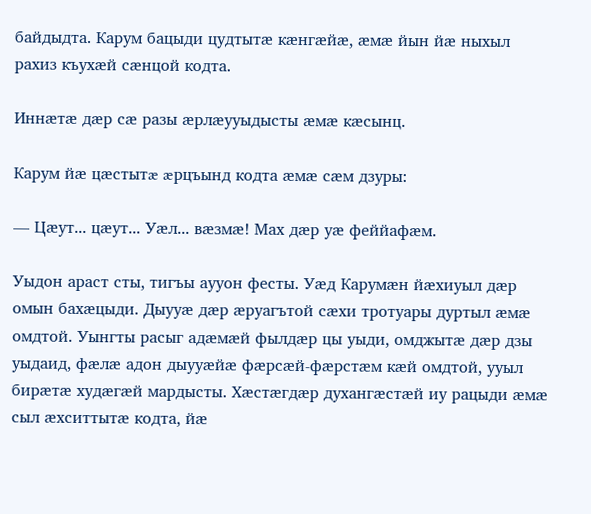байдыдта. Карум бацыди цудтытæ кæнгæйæ, æмæ йын йæ ныхыл рахиз къухæй сæнцой кодта.

Иннæтæ дæр сæ разы æрлæууыдысты æмæ кæсынц.

Карум йæ цæстытæ æрцъынд кодта æмæ сæм дзуры:

— Цæут... цæут... Уæл... вæзмæ! Мах дæр уæ феййафæм.

Уыдон араст сты, тигъы аууон фесты. Уæд Карумæн йæхиуыл дæр омын бахæцыди. Дыууæ дæр æруагътой сæхи тротуары дуртыл æмæ омдтой. Уынгты расыг адæмæй фылдæр цы уыди, омджытæ дæр дзы уыдаид, фæлæ адон дыууæйæ фæрсæй-фæрстæм кæй омдтой, ууыл бирæтæ худæгæй мардысты. Хæстæгдæр духангæстæй иу рацыди æмæ сыл æхситтытæ кодта, йæ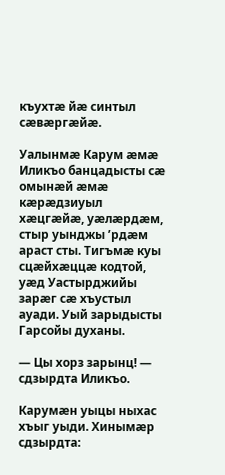къухтæ йæ синтыл сæвæргæйæ.

Уалынмæ Карум æмæ Иликъо банцадысты сæ омынæй æмæ кæрæдзиуыл хæцгæйæ, уæлæрдæм, стыр уынджы ’рдæм араст сты. Тигъмæ куы сцæйхæццæ кодтой, уæд Уастырджийы зарæг сæ хъустыл ауади. Уый зарыдысты Гарсойы духаны.

— Цы хорз зарынц! — сдзырдта Иликъо.

Карумæн уыцы ныхас хъыг уыди. Хинымæр сдзырдта: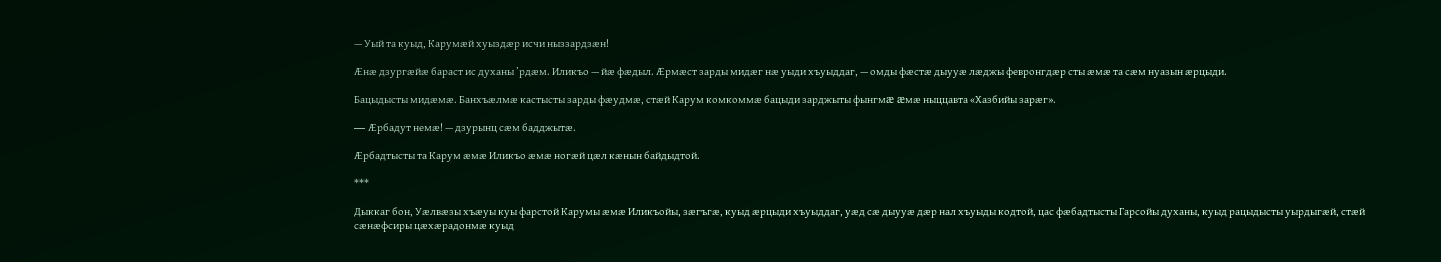— Уый та куыд, Карумæй хуыздæр исчи ныззардзæн!

Æнæ дзургæйæ бараст ис духаны ’рдæм. Иликъо — йæ фæдыл. Æрмæст зарды мидæг нæ уыди хъуыддаг, — омды фæстæ дыууæ лæджы февронгдæр сты æмæ та сæм нуазын æрцыди.

Бацыдысты мидæмæ. Банхъæлмæ кастысты зарды фæудмæ, стæй Карум комкоммæ бацыди зарджыты фынгмæ æмæ ныццавта «Хазбийы зарæг».

— Æрбадут немæ! — дзурынц сæм бадджытæ.

Æрбадтысты та Карум æмæ Иликъо æмæ ногæй цæл кæнын байдыдтой.

***

Дыккаг бон, Уæлвæзы хъæуы куы фарстой Карумы æмæ Иликъойы, зæгъгæ, куыд æрцыди хъуыддаг, уæд сæ дыууæ дæр нал хъуыды кодтой, цас фæбадтысты Гарсойы духаны, куыд рацыдысты уырдыгæй, стæй сæнæфсиры цæхæрадонмæ куыд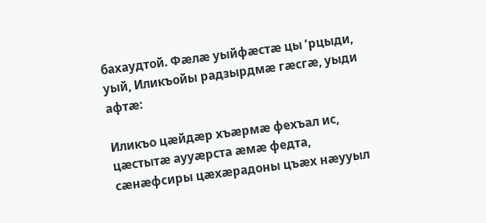бахаудтой. Фæлæ уыйфæстæ цы ’рцыди, уый, Иликъойы радзырдмæ гæсгæ, уыди афтæ:

Иликъо цæйдæр хъæрмæ фехъал ис, цæстытæ аууæрста æмæ федта, сæнæфсиры цæхæрадоны цъæх нæууыл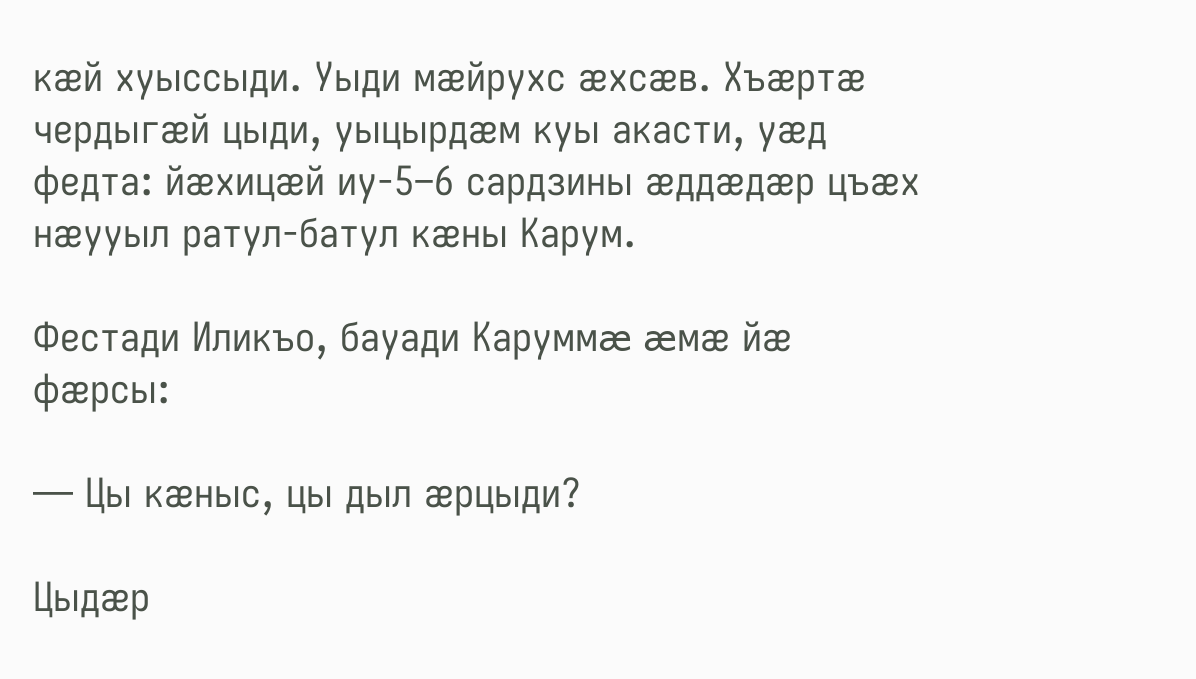кæй хуыссыди. Уыди мæйрухс æхсæв. Хъæртæ чердыгæй цыди, уыцырдæм куы акасти, уæд федта: йæхицæй иу-5–6 сардзины æддæдæр цъæх нæууыл ратул-батул кæны Карум.

Фестади Иликъо, бауади Каруммæ æмæ йæ фæрсы:

— Цы кæныс, цы дыл æрцыди?

Цыдæр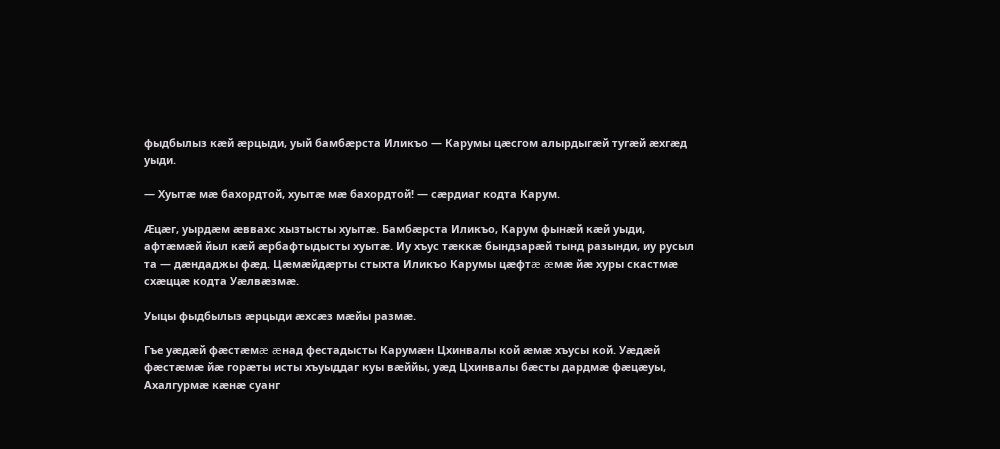фыдбылыз кæй æрцыди, уый бамбæрста Иликъо — Карумы цæсгом алырдыгæй тугæй æхгæд уыди.

— Хуытæ мæ бахордтой, хуытæ мæ бахордтой! — сæрдиаг кодта Карум.

Æцæг, уырдæм æввахс хызтысты хуытæ. Бамбæрста Иликъо, Карум фынæй кæй уыди, афтæмæй йыл кæй æрбафтыдысты хуытæ. Иу хъус тæккæ бындзарæй тынд разынди, иу русыл та — дæндаджы фæд. Цæмæйдæрты стыхта Иликъо Карумы цæфтæ æмæ йæ хуры скастмæ схæццæ кодта Уæлвæзмæ.

Уыцы фыдбылыз æрцыди æхсæз мæйы размæ.

Гъе уæдæй фæстæмæ æнад фестадысты Карумæн Цхинвалы кой æмæ хъусы кой. Уæдæй фæстæмæ йæ горæты исты хъуыддаг куы вæййы, уæд Цхинвалы бæсты дардмæ фæцæуы, Ахалгурмæ кæнæ суанг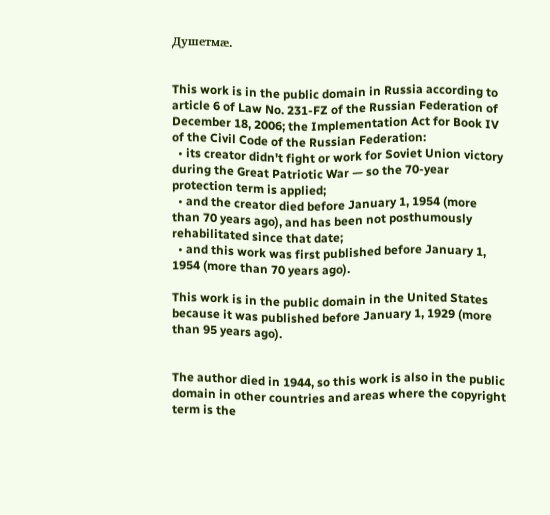Душетмæ.


This work is in the public domain in Russia according to article 6 of Law No. 231-FZ of the Russian Federation of December 18, 2006; the Implementation Act for Book IV of the Civil Code of the Russian Federation:
  • its creator didn't fight or work for Soviet Union victory during the Great Patriotic War — so the 70-year protection term is applied;
  • and the creator died before January 1, 1954 (more than 70 years ago), and has been not posthumously rehabilitated since that date;
  • and this work was first published before January 1, 1954 (more than 70 years ago).

This work is in the public domain in the United States because it was published before January 1, 1929 (more than 95 years ago).


The author died in 1944, so this work is also in the public domain in other countries and areas where the copyright term is the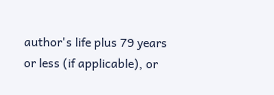author's life plus 79 years or less (if applicable), or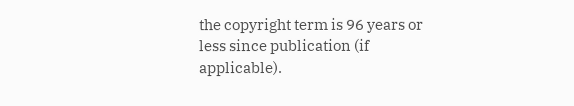the copyright term is 96 years or less since publication (if applicable).